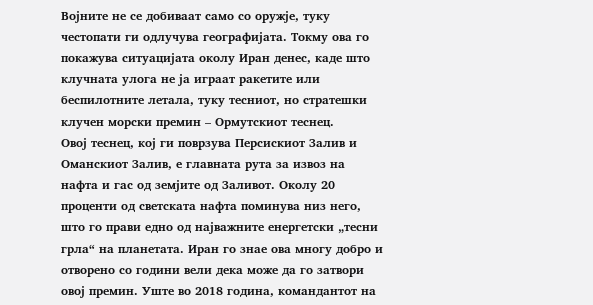Војните не се добиваат само со оружје, туку честопати ги одлучува географијата. Токму ова го покажува ситуацијата околу Иран денес, каде што клучната улога не ја играат ракетите или беспилотните летала, туку тесниот, но стратешки клучен морски премин – Ормутскиот теснец.
Овој теснец, кој ги поврзува Персискиот Залив и Оманскиот Залив, е главната рута за извоз на нафта и гас од земјите од Заливот. Околу 20 проценти од светската нафта поминува низ него, што го прави едно од најважните енергетски „тесни грла“ на планетата. Иран го знае ова многу добро и отворено со години вели дека може да го затвори овој премин. Уште во 2018 година, командантот на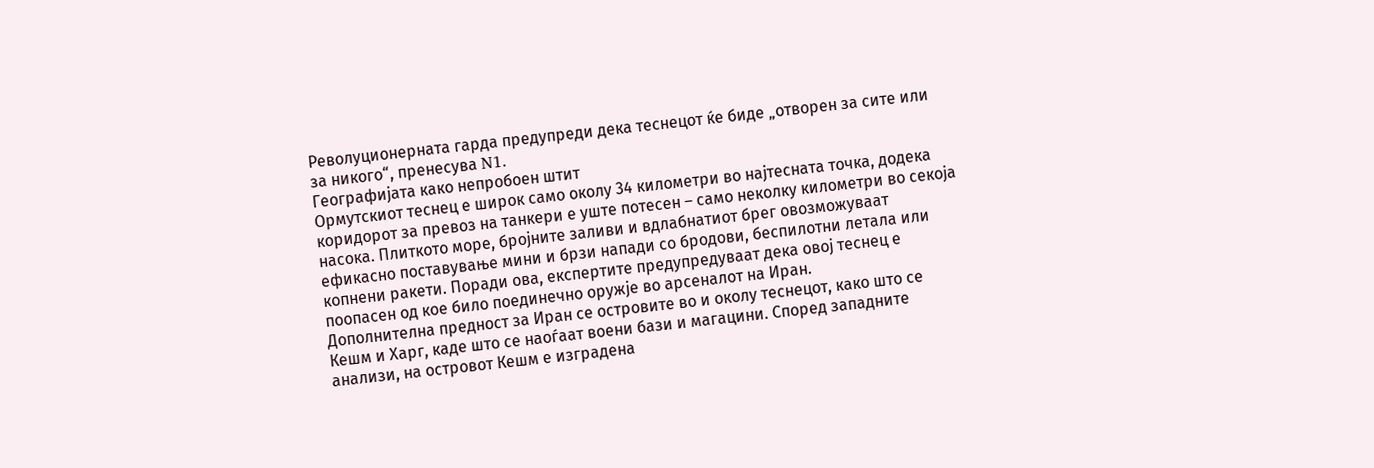Револуционерната гарда предупреди дека теснецот ќе биде „отворен за сите или за никого“, пренесува N1.
Географијата како непробоен штит
Ормутскиот теснец е широк само околу 34 километри во најтесната точка, додека коридорот за превоз на танкери е уште потесен – само неколку километри во секоја насока. Плиткото море, бројните заливи и вдлабнатиот брег овозможуваат ефикасно поставување мини и брзи напади со бродови, беспилотни летала или копнени ракети. Поради ова, експертите предупредуваат дека овој теснец е поопасен од кое било поединечно оружје во арсеналот на Иран.
Дополнителна предност за Иран се островите во и околу теснецот, како што се Кешм и Харг, каде што се наоѓаат воени бази и магацини. Според западните анализи, на островот Кешм е изградена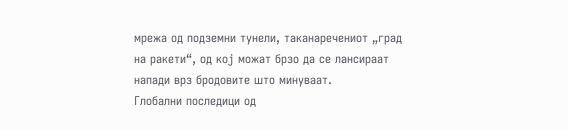мрежа од подземни тунели, таканаречениот „град на ракети“, од кој можат брзо да се лансираат напади врз бродовите што минуваат.
Глобални последици од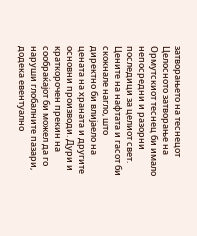затворањето на теснецот
Целосното затворање на Ормутскиот теснец би имало непосредни и разорни последици за целиот свет. Цените на нафтата и гасот би скокнале нагло, што директно би влијаело на цената на храната и другите основни производи. Дури и краткорочен прекин на сообраќајот би можел да го наруши глобалните пазари, додека евентуално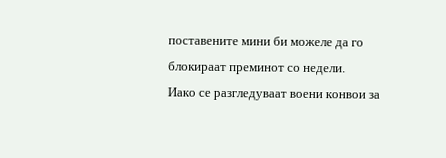поставените мини би можеле да го блокираат преминот со недели.
Иако се разгледуваат воени конвои за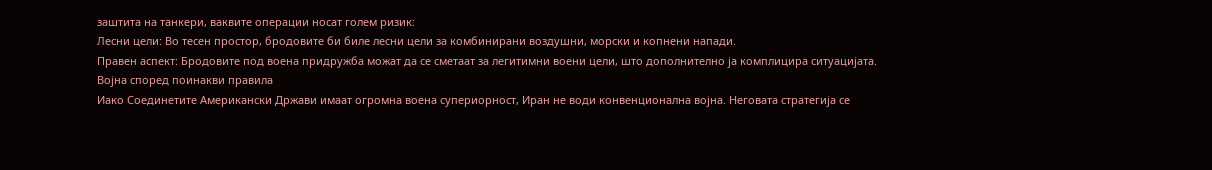заштита на танкери, ваквите операции носат голем ризик:
Лесни цели: Во тесен простор, бродовите би биле лесни цели за комбинирани воздушни, морски и копнени напади.
Правен аспект: Бродовите под воена придружба можат да се сметаат за легитимни воени цели, што дополнително ја комплицира ситуацијата.
Војна според поинакви правила
Иако Соединетите Американски Држави имаат огромна воена супериорност, Иран не води конвенционална војна. Неговата стратегија се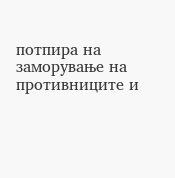потпира на заморување на противниците и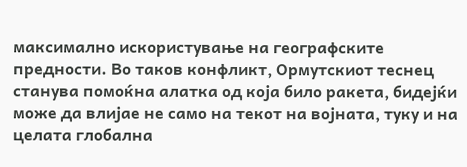максимално искористување на географските предности. Во таков конфликт, Ормутскиот теснец станува помоќна алатка од која било ракета, бидејќи може да влијае не само на текот на војната, туку и на целата глобална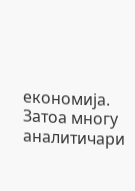економија.
Затоа многу аналитичари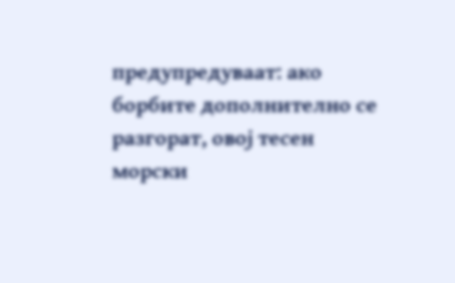предупредуваат: ако борбите дополнително се разгорат, овој тесен морски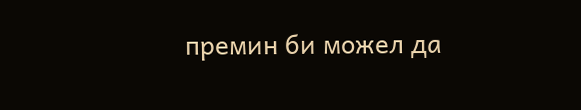премин би можел да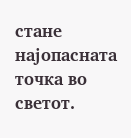стане најопасната точка во светот.